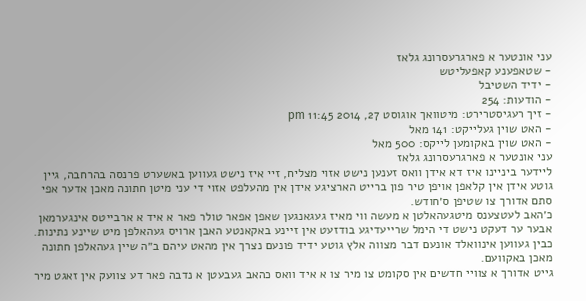עני אונטער א פארגרעסרונג גלאז
- שטאפענע קאפעליטש
- ידיד השטיבל
- הודעות: 254
- זיך רעגיסטרירט: מיטוואך אוגוסט 27, 2014 11:45 pm
- האט שוין געלייקט: 141 מאל
- האט שוין באקומען לייקס: 500 מאל
עני אונטער א פארגרעסרונג גלאז
ליידער ביניינו איז דא אידן וואס זענען נישט אזוי מצליח, זיי איז נישט געווען באשערט פרנסה בהרחבה, גיין גוטע אידן אין קלאפן אויפן טיר פון ברייט הארציגע אידן אין מהעלפט אזוי די עני מיטן חתונה מאכן אדער אפי סתם אדורך צו שטיפן ס׳חודש.
כ׳האב לעטצענס מיטגעהאלטן א מעשה ווי מאיז געגאנגען שאפן אפאר טולר פאר א איד א ארבייטס אינגערמאן אבער ער דעקט נישט די הימל שרייעדיגע בודזעט אין זיינע באקאנטע האבן ארויס געהאלפן מיט שיינע נתינות.
כבין געווען אינוואלד אונעם דבר מצווה אלץ גוטע ידיד פונעם נצרך אין מהאט עיהם ב״ה שיין געהאלפן חתונה מאכן באקוועם.
גייט אדורך א צוויי חדשים אין סקומט צו מיר צו א איד וואס כהאב געבעטן א נדבה פאר דע צוועק אין זאגט מיר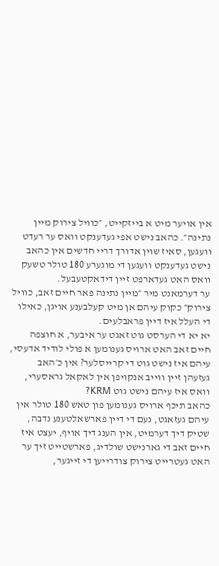אין אויער מיט א בייזקייט, ״כוויל צירוק מיין נתינה״. כהאב נישט אפי געדענקט וואס ער רעדט וועגען, סאיז שוין אדורך דריי חדשים אין כהאב נישט געדענקט וועגען די מוגערע 180 טולר טשעק וואס האט געדארפט זיין דידאקטעבעל.
ער דערמאנט מיר ״מיין נתינה פאר חיים זאב, כוויל צירוק״ כקוק עיהם אן מיט קעלבענע אויגן, כאילו די העלל איז דיין פראבלעים.
יא יא די הערסט גוט זאגט ער איבער, א חוצפה חיים זאב האט ארויס גענומען א פולי לודיד אדעסי, עיהם איז נישט גוט די קרייסלער? אין כ׳האב געזעהן זיין ווייב אנקויפן אין לאקאל גראסערי, וואס איז עיהם נישט גוט KRM?
כהאב תיכף ארויס גענומען פון טאש 180 טולר אין עיהם געזאגט, נעם די דיין פארשאלטענע נדבה, שטיק דיך דערמיט, אין הענג דיך אויף, יעצט איז חיים זאב די גארנישט שולדיג, פארשטייט זיך ער האט געטרייט צירוק צודרייען די זייגער,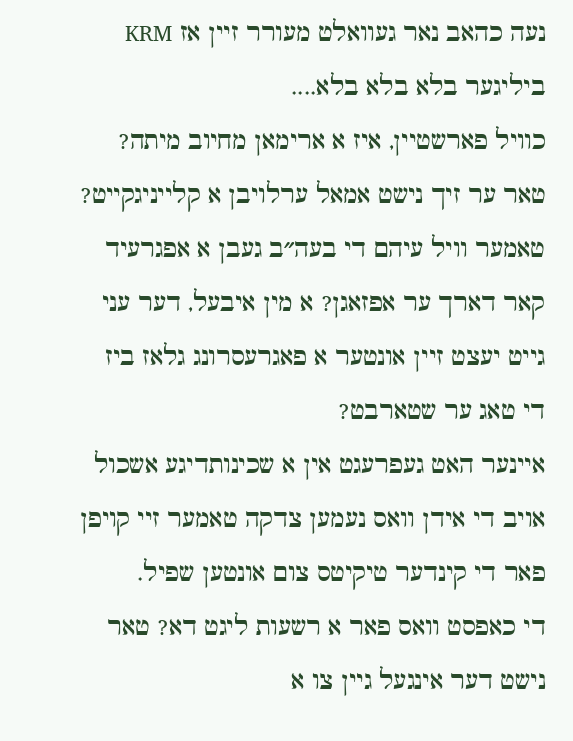נעה כהאב נאר געוואלט מעורר זיין אז KRM ביליגער בלא בלא בלא....
כוויל פארשטיין, איז א ארימאן מחיוב מיתה? טאר ער זיך נישט אמאל ערלויבן א קלייניגקייט? טאמער וויל עיהם די בעה״ב געבן א אפגרעיד קאר דארך ער אפזאגן? א מין איבעל, דער עני גייט יעצט זיין אונטער א פאגרעסרונג גלאז ביז די טאג ער שטארבט?
איינער האט געפרעגט אין א שכינותדיגע אשכול אויב די אידן וואס נעמען צדקה טאמער זיי קויפן פאר די קינדער טיקיטס צום אונטען שפיל.
די כאפסט וואס פאר א רשעות ליגט דא? טאר נישט דער אינגעל גיין צו א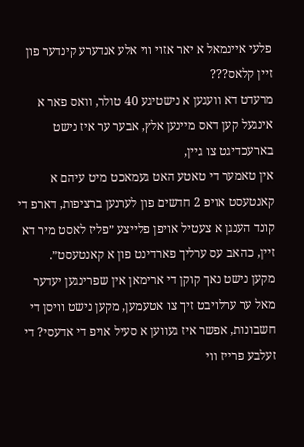פלעי איינמאל א יאר אזוי ווי אלע אנדערע קינדער פון זיין קלאס???
מרעדט דא וועגען א נישטיגע 40 טולר, וואס פאר א אינגעל קען דאס מיינען אלץ, אבער ער איז נישט בארעכדיגט צו גיין,
אין טאמער די טאטע האט געמאכט מיט עיהם א קאנטעסט אויפ 2 חדשים פון לערנען ברציפות, דארפ די קונד הענגן א צעטיל אויפן פלייצע ״פליז לאסט מיר דא זיין, כהאב עס ערליך פארדינט פון א קאנטעסט״.
מקען נישט נאך קוקן די ארימאן אין שפרינגען יעדער מאל ער ערלויבט זיך צו אטעמען, מקען נישט וויסן די חשבונות, אפשר איז געווען א סעיל אויפ די אדעסי? די זעלבע פרייז ווי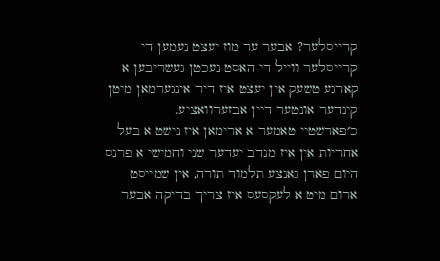קרייסלער? אבער ער מוז יעצט נעמען די קרייסלער ווייל די האסט נעכטן געשריבען א קארגע טשעק אין יעצט איז דיר אינגערמאן מיטן קינדער אונטער דיין אבזערוואציע.
כ׳פארשטיי טאמער א ארימאן איז נישט א בעל אחריות אין איז מנדב יעדער שני וחמישי א פרנס היום פארן גאנצע תלמוד תורה, אין שמייסט ארום מיט א לעקסעס איז צריך בדיקה אבער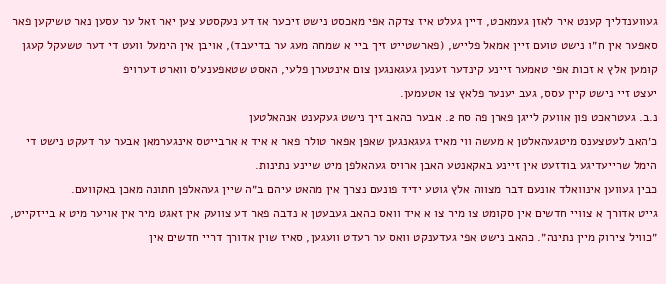געווענדליך קענט איר לאזן געמאכט, דיין געלט איז צדקה אפי מאכסט נישט זיכער אז דע נעקסטע צען יאר זאל ער עסען נאר טשיקען פאר סאפער אין ח״ו נישט טועם זיין אמאל פלייש, (פארשטייט זיך ביי א שמחה מעג ער בדיעבד), אויבן אין הימעל וועט די דער טשעקל קעגן קומען אלץ א זכות אפי טאמער זיינע קינדער זענען געגאנגען צום אינטערן פלעי, האסט שטאפענע׳ס ווארט דערויפ
יעצט זיי נישט קיין עסס, געב יענער פלאץ צו אטעמען.
נ.ב. געטראכט פון אוועק לייגן פארן פה סח 2. אבער כהאב זיך נישט געקענט אנהאלטען
כ׳האב לעטצענס מיטגעהאלטן א מעשה ווי מאיז געגאנגען שאפן אפאר טולר פאר א איד א ארבייטס אינגערמאן אבער ער דעקט נישט די הימל שרייעדיגע בודזעט אין זיינע באקאנטע האבן ארויס געהאלפן מיט שיינע נתינות.
כבין געווען אינוואלד אונעם דבר מצווה אלץ גוטע ידיד פונעם נצרך אין מהאט עיהם ב״ה שיין געהאלפן חתונה מאכן באקוועם.
גייט אדורך א צוויי חדשים אין סקומט צו מיר צו א איד וואס כהאב געבעטן א נדבה פאר דע צוועק אין זאגט מיר אין אויער מיט א בייזקייט, ״כוויל צירוק מיין נתינה״. כהאב נישט אפי געדענקט וואס ער רעדט וועגען, סאיז שוין אדורך דריי חדשים אין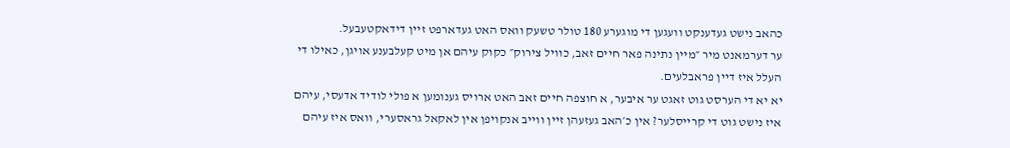כהאב נישט געדענקט וועגען די מוגערע 180 טולר טשעק וואס האט געדארפט זיין דידאקטעבעל.
ער דערמאנט מיר ״מיין נתינה פאר חיים זאב, כוויל צירוק״ כקוק עיהם אן מיט קעלבענע אויגן, כאילו די העלל איז דיין פראבלעים.
יא יא די הערסט גוט זאגט ער איבער, א חוצפה חיים זאב האט ארויס גענומען א פולי לודיד אדעסי, עיהם איז נישט גוט די קרייסלער? אין כ׳האב געזעהן זיין ווייב אנקויפן אין לאקאל גראסערי, וואס איז עיהם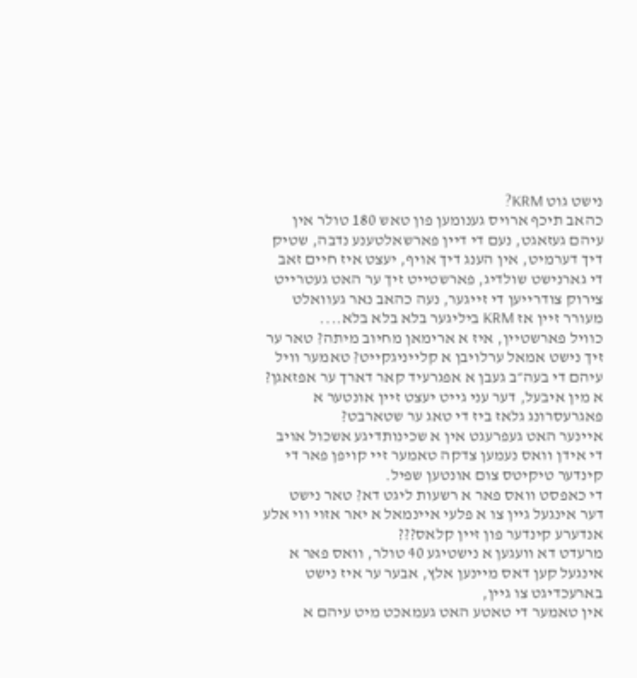נישט גוט KRM?
כהאב תיכף ארויס גענומען פון טאש 180 טולר אין עיהם געזאגט, נעם די דיין פארשאלטענע נדבה, שטיק דיך דערמיט, אין הענג דיך אויף, יעצט איז חיים זאב די גארנישט שולדיג, פארשטייט זיך ער האט געטרייט צירוק צודרייען די זייגער, נעה כהאב נאר געוואלט מעורר זיין אז KRM ביליגער בלא בלא בלא....
כוויל פארשטיין, איז א ארימאן מחיוב מיתה? טאר ער זיך נישט אמאל ערלויבן א קלייניגקייט? טאמער וויל עיהם די בעה״ב געבן א אפגרעיד קאר דארך ער אפזאגן? א מין איבעל, דער עני גייט יעצט זיין אונטער א פאגרעסרונג גלאז ביז די טאג ער שטארבט?
איינער האט געפרעגט אין א שכינותדיגע אשכול אויב די אידן וואס נעמען צדקה טאמער זיי קויפן פאר די קינדער טיקיטס צום אונטען שפיל.
די כאפסט וואס פאר א רשעות ליגט דא? טאר נישט דער אינגעל גיין צו א פלעי איינמאל א יאר אזוי ווי אלע אנדערע קינדער פון זיין קלאס???
מרעדט דא וועגען א נישטיגע 40 טולר, וואס פאר א אינגעל קען דאס מיינען אלץ, אבער ער איז נישט בארעכדיגט צו גיין,
אין טאמער די טאטע האט געמאכט מיט עיהם א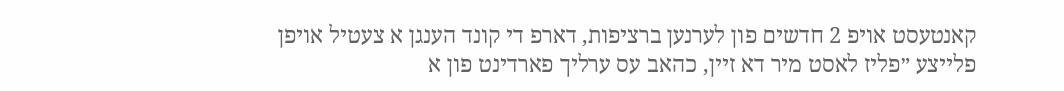קאנטעסט אויפ 2 חדשים פון לערנען ברציפות, דארפ די קונד הענגן א צעטיל אויפן פלייצע ״פליז לאסט מיר דא זיין, כהאב עס ערליך פארדינט פון א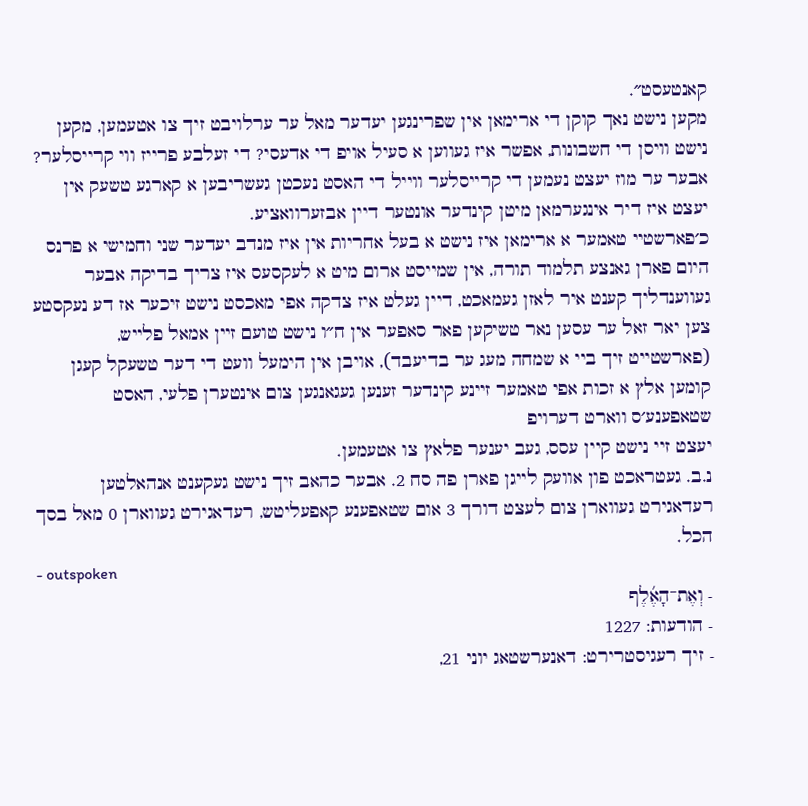קאנטעסט״.
מקען נישט נאך קוקן די ארימאן אין שפרינגען יעדער מאל ער ערלויבט זיך צו אטעמען, מקען נישט וויסן די חשבונות, אפשר איז געווען א סעיל אויפ די אדעסי? די זעלבע פרייז ווי קרייסלער? אבער ער מוז יעצט נעמען די קרייסלער ווייל די האסט נעכטן געשריבען א קארגע טשעק אין יעצט איז דיר אינגערמאן מיטן קינדער אונטער דיין אבזערוואציע.
כ׳פארשטיי טאמער א ארימאן איז נישט א בעל אחריות אין איז מנדב יעדער שני וחמישי א פרנס היום פארן גאנצע תלמוד תורה, אין שמייסט ארום מיט א לעקסעס איז צריך בדיקה אבער געווענדליך קענט איר לאזן געמאכט, דיין געלט איז צדקה אפי מאכסט נישט זיכער אז דע נעקסטע צען יאר זאל ער עסען נאר טשיקען פאר סאפער אין ח״ו נישט טועם זיין אמאל פלייש, (פארשטייט זיך ביי א שמחה מעג ער בדיעבד), אויבן אין הימעל וועט די דער טשעקל קעגן קומען אלץ א זכות אפי טאמער זיינע קינדער זענען געגאנגען צום אינטערן פלעי, האסט שטאפענע׳ס ווארט דערויפ
יעצט זיי נישט קיין עסס, געב יענער פלאץ צו אטעמען.
נ.ב. געטראכט פון אוועק לייגן פארן פה סח 2. אבער כהאב זיך נישט געקענט אנהאלטען
רעדאגירט געווארן צום לעצט דורך 3 אום שטאפענע קאפעליטש, רעדאגירט געווארן 0 מאל בסך הכל.
- outspoken
- וְאֶת־הָאֶ֜לֶף
- הודעות: 1227
- זיך רעגיסטרירט: דאנערשטאג יוני 21,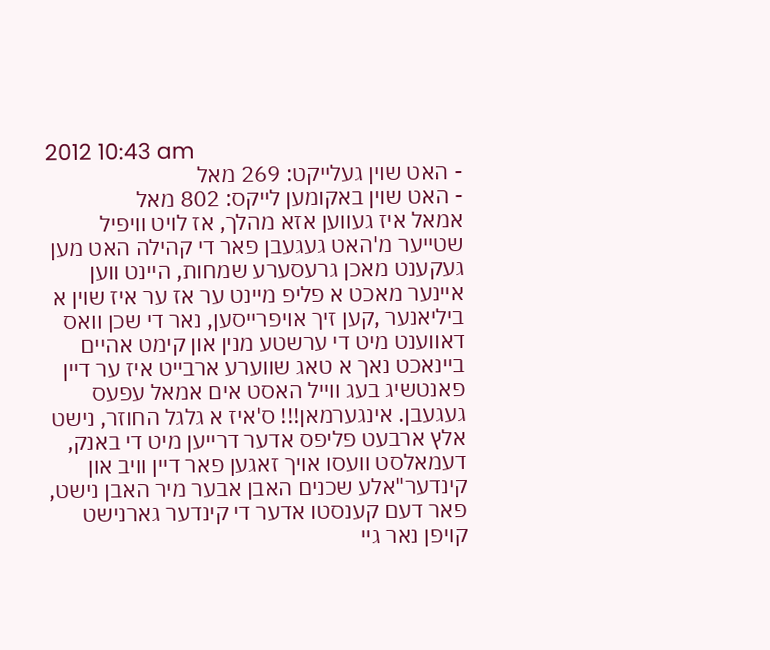2012 10:43 am
- האט שוין געלייקט: 269 מאל
- האט שוין באקומען לייקס: 802 מאל
אמאל איז געווען אזא מהלך, אז לויט וויפיל שטייער מ'האט געגעבן פאר די קהילה האט מען געקענט מאכן גרעסערע שמחות, היינט ווען איינער מאכט א פליפ מיינט ער אז ער איז שוין א ביליאנער ,קען זיך אויפרייסען, נאר די שכן וואס דאווענט מיט די ערשטע מנין און קימט אהיים ביינאכט נאך א טאג שווערע ארבייט איז ער דיין פאנטשיג בעג ווייל האסט אים אמאל עפעס געגעבן. אינגערמאן!!! ס'איז א גלגל החוזר, נישט אלץ ארבעט פליפס אדער דרייען מיט די באנק, דעמאלסט וועסו אויך זאגען פאר דיין וויב און קינדער"אלע שכנים האבן אבער מיר האבן נישט, פאר דעם קענסטו אדער די קינדער גארנישט קויפן נאר גיי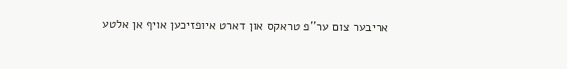אריבער צום ער''פ טראקס און דארט איופזיכען אויף אן אלטע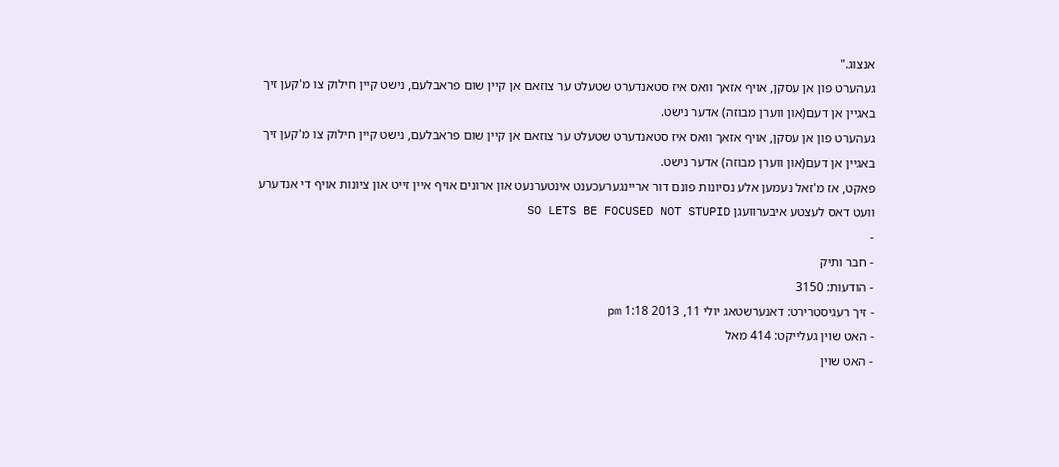אנצוג."
געהערט פון אן עסקן, אויף אזאך וואס איז סטאנדערט שטעלט ער צוזאם אן קיין שום פראבלעם, נישט קיין חילוק צו מ'קען זיך באגיין אן דעם(און ווערן מבוזה) אדער נישט.
געהערט פון אן עסקן, אויף אזאך וואס איז סטאנדערט שטעלט ער צוזאם אן קיין שום פראבלעם, נישט קיין חילוק צו מ'קען זיך באגיין אן דעם(און ווערן מבוזה) אדער נישט.
פאקט, אז מ'זאל נעמען אלע נסיונות פונם דור אריינגערעכענט אינטערנעט און ארונים אויף איין זייט און ציונות אויף די אנדערע וועט דאס לעצטע איבערוועגן SO LETS BE FOCUSED NOT STUPID
-
- חבר ותיק
- הודעות: 3150
- זיך רעגיסטרירט: דאנערשטאג יולי 11, 2013 1:18 pm
- האט שוין געלייקט: 414 מאל
- האט שוין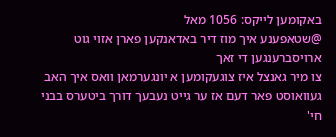באקומען לייקס: 1056 מאל
@שטאפענע איך מוז דיר באדאנקען פארן אזוי גוט ארויסברענגען די זאך
צו מיר גאנצל איז צוגעקומען א יונגערמאן וואס איך האב געוואוסט פאר דעם אז ער גייט נעבעך דורך ביטערס בבני חי'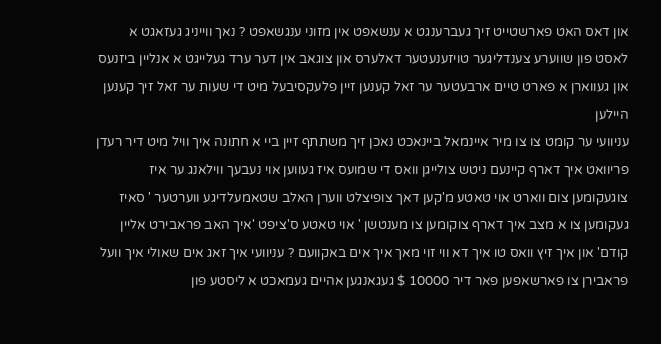און דאס האט פארשטייט זיך געברענגט א ענשאפט אין מזוני ענגשאפט ? נאך ווייניג געזאגט א לאסט פון שווערע צענדליגער טויזענעטער דאלערס און צוגאב אין דער ערד געלייגט א אנליין ביזנעס און געווארן א פארט טיים ארבעטער ער זאל קענען זיין פלעקסיבעל מיט די שעות ער זאל זיך קענען היילען
עניוועי ער קומט צו צו מיר איינמאל ביינאכט נאכן זיך משתתף זיין ביי א חתונה איך וויל מיט דיר רעדן פריוואט איך דארף קיינעם ניטש צולייגן וואס די שמועס איז געווען אוי נעבעך ווילאנג ער איז צוגעקומען צום ווארט אוי טאטע מ'קען דאך צופיצלט ווערן האלב שטאמעלדיגע ווערטער ' סאיז געקומען צו א מצב איך דארף צוקומען צו מענטשן ' אוי טאטע ס'ציפט 'איך האב פראבירט אליין קודם' און איך זיץ וואס טו איך דא ווי זוי מאך איך אים באקוועם ? עניוועי איך זאג אים שאולי איך וועל פראבירן צו פארשאפען פאר דיר 10000 $ געגאנגען אהיים געמאכט א ליסטע פון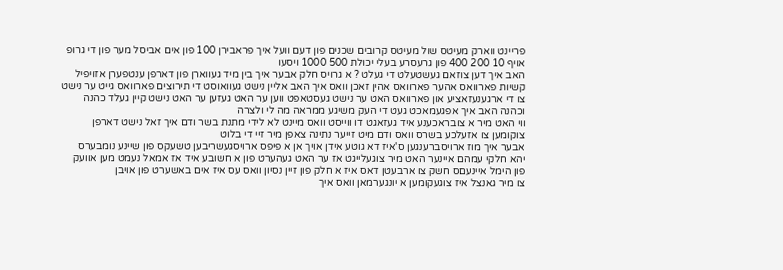פריינט ווארק מעיטס שול מעיטס קרובים שכנים פון דעם וועל איך פראבירן 100 פון אים אביסל מער פון די גרופ אויף 10 200 400 פון גרעסרע בעלי יכולת 500 1000 ויסעו
האב איך דען צוזאם געשטעלט די געלט ? א גרויס חלק אבער איך בין מיד געווארן פון דארפן ענטפערן אזויפיל קשיות פארוואס אהער פארוואס אהין זאכן וואס איך האב אליין נישט געוואוסט די תירוצים פארוואס גייט ער נישט צו די ארגענעזאציע און פארוואס האט ער נישט געסטאפט ווען ער האט געזען ער האט נישט קיין געלד כהנה וכהנה האב איך אפגעמאכט געט די העק משיגע ממראה מה לי ולצרה
ווי האט מיר א צובראכענע איד געזאגט דו ווייסט וואס מיינט לא לידי מתנת בשר ודם איך זאל נישט דארפן צוקומען צו אזעלכע בשרס וואס ודם מיט זייער נתינה צאפן מיר זיי די בלוט
אבער איך מוז ארויסברענגען ס'איז דא גוטע אידן אויך אן א פיפס ארויסגעשריבען טשעקס פון שיינע נומבערס יהא חלקי עמהם איינער האט מיר צוגעלייגט אז ער האט געהערט פון א חשובע איד אז אמאל נעמט מען אוועק פון הימל איינעםס חשק צו ארבעטן דאס איז א חלק פון זיין נסיון וואס עס איז אים באשערט פון אויבן
צו מיר גאנצל איז צוגעקומען א יונגערמאן וואס איך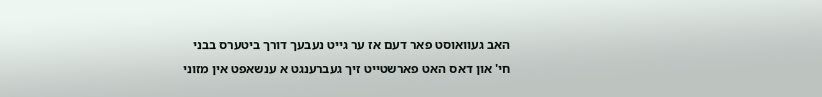האב געוואוסט פאר דעם אז ער גייט נעבעך דורך ביטערס בבני חי' און דאס האט פארשטייט זיך געברענגט א ענשאפט אין מזוני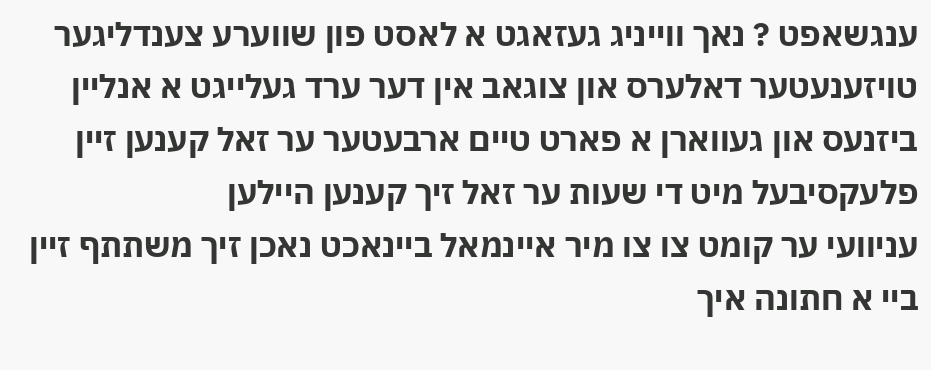ענגשאפט ? נאך ווייניג געזאגט א לאסט פון שווערע צענדליגער טויזענעטער דאלערס און צוגאב אין דער ערד געלייגט א אנליין ביזנעס און געווארן א פארט טיים ארבעטער ער זאל קענען זיין פלעקסיבעל מיט די שעות ער זאל זיך קענען היילען
עניוועי ער קומט צו צו מיר איינמאל ביינאכט נאכן זיך משתתף זיין ביי א חתונה איך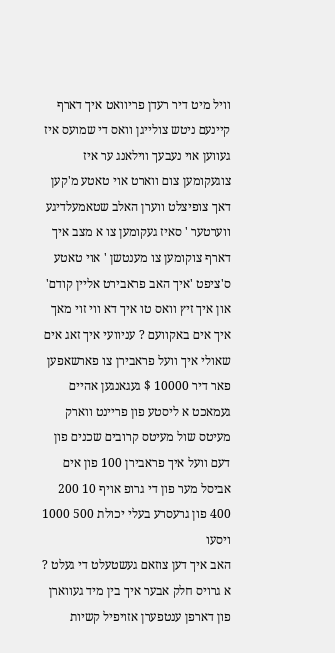וויל מיט דיר רעדן פריוואט איך דארף קיינעם ניטש צולייגן וואס די שמועס איז געווען אוי נעבעך ווילאנג ער איז צוגעקומען צום ווארט אוי טאטע מ'קען דאך צופיצלט ווערן האלב שטאמעלדיגע ווערטער ' סאיז געקומען צו א מצב איך דארף צוקומען צו מענטשן ' אוי טאטע ס'ציפט 'איך האב פראבירט אליין קודם' און איך זיץ וואס טו איך דא ווי זוי מאך איך אים באקוועם ? עניוועי איך זאג אים שאולי איך וועל פראבירן צו פארשאפען פאר דיר 10000 $ געגאנגען אהיים געמאכט א ליסטע פון פריינט ווארק מעיטס שול מעיטס קרובים שכנים פון דעם וועל איך פראבירן 100 פון אים אביסל מער פון די גרופ אויף 10 200 400 פון גרעסרע בעלי יכולת 500 1000 ויסעו
האב איך דען צוזאם געשטעלט די געלט ? א גרויס חלק אבער איך בין מיד געווארן פון דארפן ענטפערן אזויפיל קשיות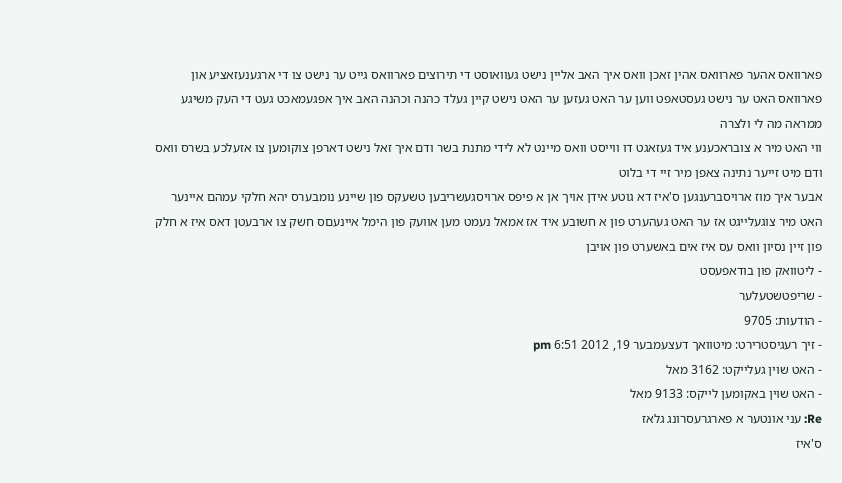פארוואס אהער פארוואס אהין זאכן וואס איך האב אליין נישט געוואוסט די תירוצים פארוואס גייט ער נישט צו די ארגענעזאציע און פארוואס האט ער נישט געסטאפט ווען ער האט געזען ער האט נישט קיין געלד כהנה וכהנה האב איך אפגעמאכט געט די העק משיגע ממראה מה לי ולצרה
ווי האט מיר א צובראכענע איד געזאגט דו ווייסט וואס מיינט לא לידי מתנת בשר ודם איך זאל נישט דארפן צוקומען צו אזעלכע בשרס וואס ודם מיט זייער נתינה צאפן מיר זיי די בלוט
אבער איך מוז ארויסברענגען ס'איז דא גוטע אידן אויך אן א פיפס ארויסגעשריבען טשעקס פון שיינע נומבערס יהא חלקי עמהם איינער האט מיר צוגעלייגט אז ער האט געהערט פון א חשובע איד אז אמאל נעמט מען אוועק פון הימל איינעםס חשק צו ארבעטן דאס איז א חלק פון זיין נסיון וואס עס איז אים באשערט פון אויבן
- ליטוואק פון בודאפעסט
- שריפטשטעלער
- הודעות: 9705
- זיך רעגיסטרירט: מיטוואך דעצעמבער 19, 2012 6:51 pm
- האט שוין געלייקט: 3162 מאל
- האט שוין באקומען לייקס: 9133 מאל
Re: עני אונטער א פארגרעסרונג גלאז
ס'איז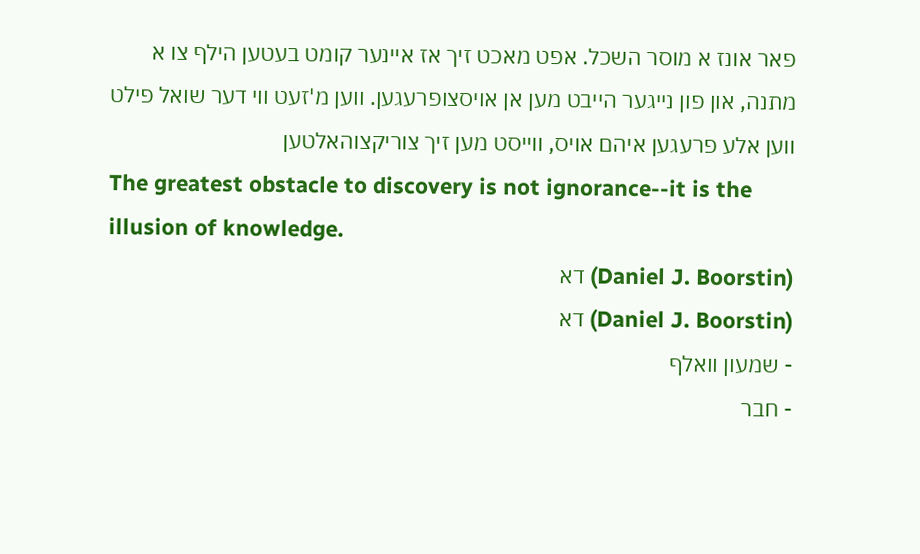פאר אונז א מוסר השכל. אפט מאכט זיך אז איינער קומט בעטען הילף צו א מתנה, און פון נייגער הייבט מען אן אויסצופרעגען. ווען מ'זעט ווי דער שואל פילט ווען אלע פרעגען איהם אויס, ווייסט מען זיך צוריקצוהאלטען
The greatest obstacle to discovery is not ignorance--it is the illusion of knowledge.
(Daniel J. Boorstin) דא
(Daniel J. Boorstin) דא
- שמעון וואלף
- חבר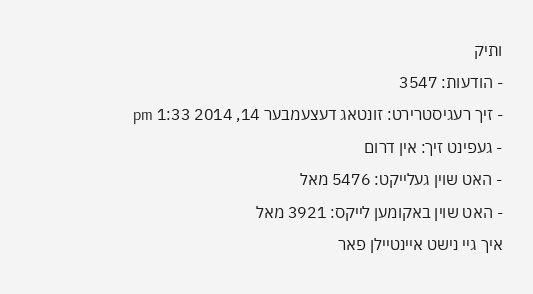ותיק
- הודעות: 3547
- זיך רעגיסטרירט: זונטאג דעצעמבער 14, 2014 1:33 pm
- געפינט זיך: אין דרום
- האט שוין געלייקט: 5476 מאל
- האט שוין באקומען לייקס: 3921 מאל
איך גיי נישט איינטיילן פאר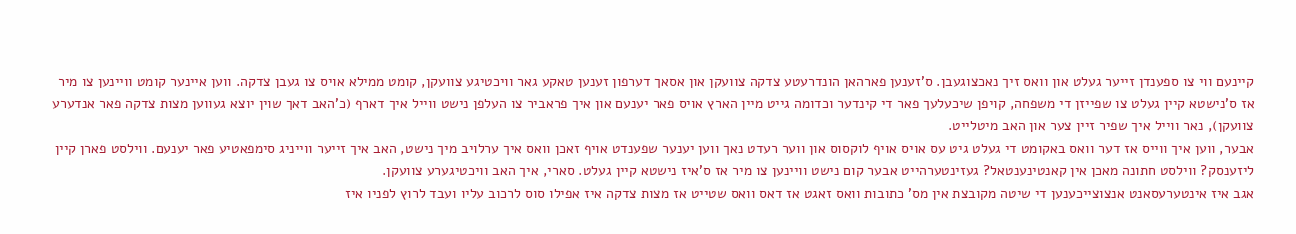קיינעם ווי צו ספענדן זייער געלט און וואס זיך נאכצוגעבן. ס'זענען פארהאן הונדרעטע צדקה צוועקן און אסאך דערפון זענען טאקע גאר וויכטיגע צוועקן, קומט ממילא אויס צו געבן צדקה. ווען איינער קומט וויינען צו מיר אז ס'נישטא קיין געלט צו שפייזן די משפחה, קויפן שיכעלעך פאר די קינדער וכדומה גייט מיין הארץ אויס פאר יענעם און איך פראביר צו העלפן נישט ווייל איך דארף (כ'האב דאך שוין יוצא געווען מצות צדקה פאר אנדערע צוועקן), נאר ווייל איך שפיר זיין צער און האב מיטלייט.
אבער, ווען איך ווייס אז דער וואס באקומט די געלט גיט עס אויס אויף לוקסוס און ווער רעדט נאך ווען יענער שפענדט אויף זאכן וואס איך ערלויב מיך נישט, האב איך זייער ווייניג סימפאטיע פאר יענעם. ווילסט פארן קיין ליזענסק? ווילסט חתונה מאכן אין קאנטינענטאל? געזינטערהייט אבער קום נישט וויינען צו מיר אז ס'איז נישטא קיין געלט. סארי, איך האב וויכטיגערע צוועקן.
אגב איז אינטערעסאנט אנצוצייכענען די שיטה מקובצת אין מס' כתובות וואס זאגט אז דאס וואס שטייט אז מצות צדקה איז אפילו סוס לרכוב עליו ועבד לרוץ לפניו איז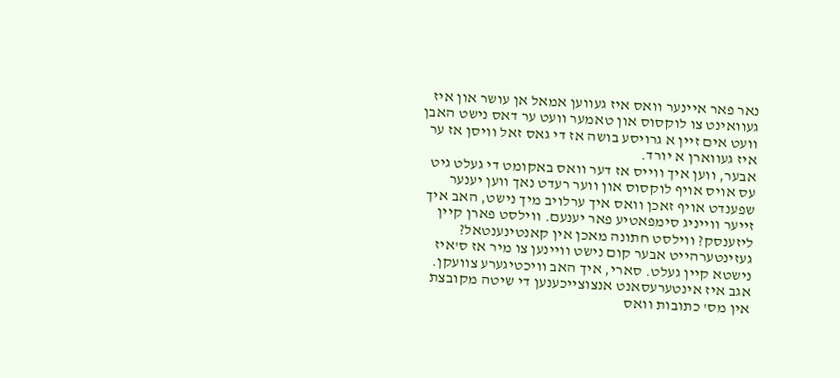נאר פאר איינער וואס איז געווען אמאל אן עושר און איז געוואינט צו לוקסוס און טאמער וועט ער דאס נישט האבן וועט אים זיין א גרויסע בושה אז די גאס זאל וויסן אז ער איז געווארן א יורד.
אבער, ווען איך ווייס אז דער וואס באקומט די געלט גיט עס אויס אויף לוקסוס און ווער רעדט נאך ווען יענער שפענדט אויף זאכן וואס איך ערלויב מיך נישט, האב איך זייער ווייניג סימפאטיע פאר יענעם. ווילסט פארן קיין ליזענסק? ווילסט חתונה מאכן אין קאנטינענטאל? געזינטערהייט אבער קום נישט וויינען צו מיר אז ס'איז נישטא קיין געלט. סארי, איך האב וויכטיגערע צוועקן.
אגב איז אינטערעסאנט אנצוצייכענען די שיטה מקובצת אין מס' כתובות וואס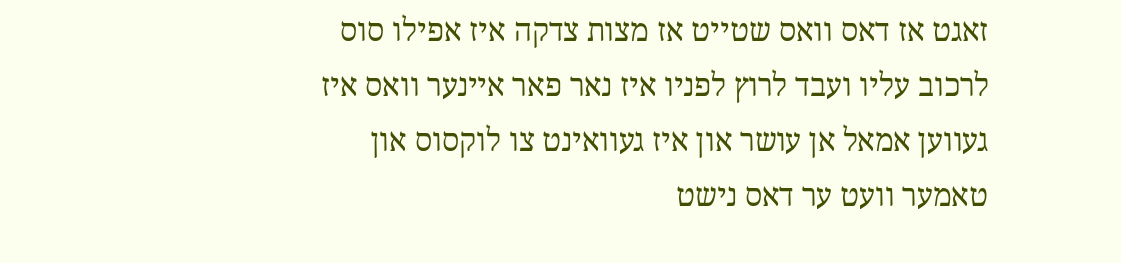זאגט אז דאס וואס שטייט אז מצות צדקה איז אפילו סוס לרכוב עליו ועבד לרוץ לפניו איז נאר פאר איינער וואס איז געווען אמאל אן עושר און איז געוואינט צו לוקסוס און טאמער וועט ער דאס נישט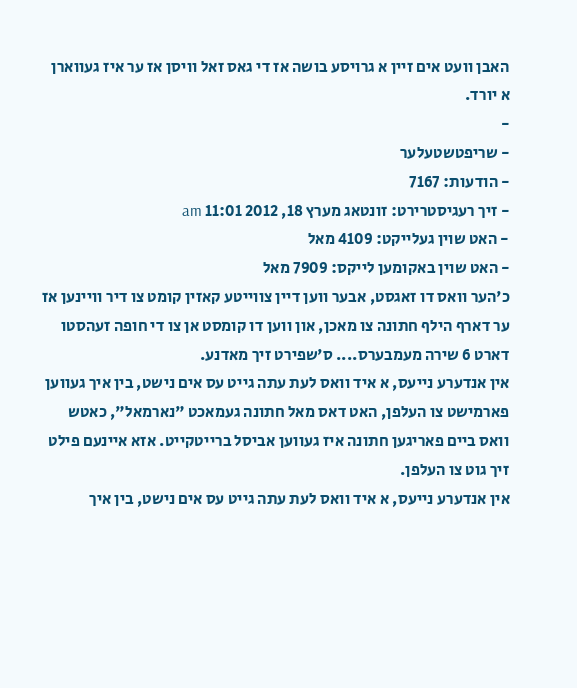האבן וועט אים זיין א גרויסע בושה אז די גאס זאל וויסן אז ער איז געווארן א יורד.
-
- שריפטשטעלער
- הודעות: 7167
- זיך רעגיסטרירט: זונטאג מערץ 18, 2012 11:01 am
- האט שוין געלייקט: 4109 מאל
- האט שוין באקומען לייקס: 7909 מאל
כ'הער וואס דו זאגסט, אבער ווען דיין צווייטע קאזין קומט צו דיר וויינען אז ער דארף הילף חתונה צו מאכן, און ווען דו קומסט אן צו די חופה זעהסטו דארט 6 שירה מעמבערס.... ס'שפירט זיך מאדנע.
אין אנדערע נייעס, א איד וואס לעת עתה גייט עס אים נישט, בין איך געווען פארמישט צו העלפן, האט דאס מאל חתונה געמאכט "נארמאל", כאטש וואס ביים פאריגען חתונה איז געווען אביסל ברייטקייט. אזא איינעם פילט זיך גוט צו העלפן.
אין אנדערע נייעס, א איד וואס לעת עתה גייט עס אים נישט, בין איך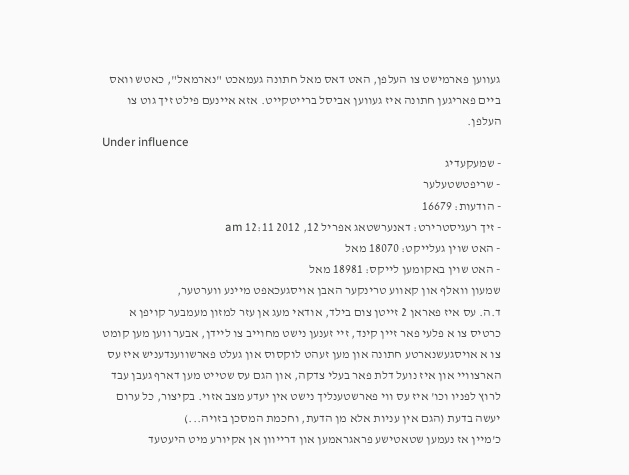געווען פארמישט צו העלפן, האט דאס מאל חתונה געמאכט "נארמאל", כאטש וואס ביים פאריגען חתונה איז געווען אביסל ברייטקייט. אזא איינעם פילט זיך גוט צו העלפן.
Under influence
- שמעקעדיג
- שריפטשטעלער
- הודעות: 16679
- זיך רעגיסטרירט: דאנערשטאג אפריל 12, 2012 12:11 am
- האט שוין געלייקט: 18070 מאל
- האט שוין באקומען לייקס: 18981 מאל
שמעון וואלף און קאווע טרינקער האבן אויסגעכאפט מיינע ווערטער,
ד.ה. עס איז פאראן 2 זייטן צום בילד, אודאי מעג אן עזר למזון מעמבער קויפן א כרטיס צו א פלעי פאר זיין קינד, זיי זענען נישט מחוייב צו ליידן, אבער ווען מען קומט צו א אויסגעשנארטע חתונה און מען זעהט לוקסוס און געלט פארשווענדעניש איז עס הארצוויי און איז נועל דלת פאר בעלי צדקה, און הגם עס שטייט מען דארף געבן עבד לרוץ לפניו וכו' איז עס ווי פארשטענליך נישט אין יעדע מצב אזוי. בקיצור, כל ערום יעשה בדעת (הגם אין עניות אלא מן הדעת, וחכמת המסכן בזויה...)
כ'מיין אז נעמען שטאטישע פראגראמען און דרייוון אן אקיורע מיט היעטעד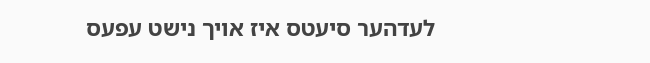לעדהער סיעטס איז אויך נישט עפעס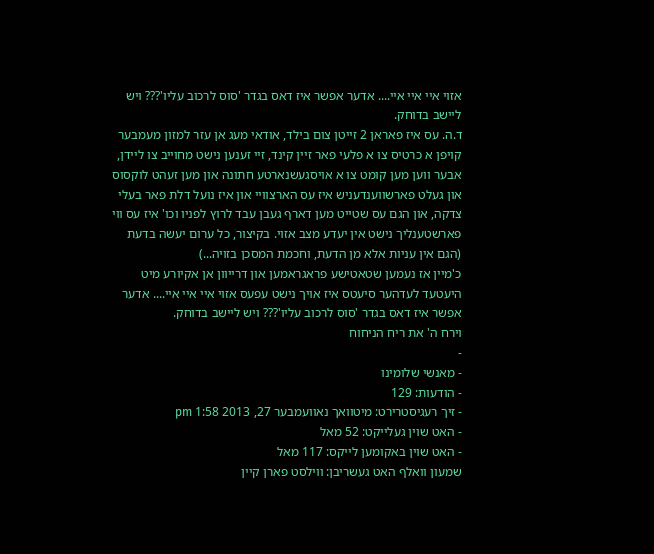אזוי איי איי איי.... אדער אפשר איז דאס בגדר 'סוס לרכוב עליו'??? ויש ליישב בדוחק.
ד.ה. עס איז פאראן 2 זייטן צום בילד, אודאי מעג אן עזר למזון מעמבער קויפן א כרטיס צו א פלעי פאר זיין קינד, זיי זענען נישט מחוייב צו ליידן, אבער ווען מען קומט צו א אויסגעשנארטע חתונה און מען זעהט לוקסוס און געלט פארשווענדעניש איז עס הארצוויי און איז נועל דלת פאר בעלי צדקה, און הגם עס שטייט מען דארף געבן עבד לרוץ לפניו וכו' איז עס ווי פארשטענליך נישט אין יעדע מצב אזוי. בקיצור, כל ערום יעשה בדעת (הגם אין עניות אלא מן הדעת, וחכמת המסכן בזויה...)
כ'מיין אז נעמען שטאטישע פראגראמען און דרייוון אן אקיורע מיט היעטעד לעדהער סיעטס איז אויך נישט עפעס אזוי איי איי איי.... אדער אפשר איז דאס בגדר 'סוס לרכוב עליו'??? ויש ליישב בדוחק.
וירח ה' את ריח הניחוח
-
- מאנשי שלומינו
- הודעות: 129
- זיך רעגיסטרירט: מיטוואך נאוועמבער 27, 2013 1:58 pm
- האט שוין געלייקט: 52 מאל
- האט שוין באקומען לייקס: 117 מאל
שמעון וואלף האט געשריבן: ווילסט פארן קיין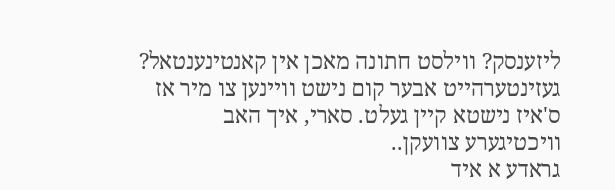ליזענסק? ווילסט חתונה מאכן אין קאנטינענטאל? געזינטערהייט אבער קום נישט וויינען צו מיר אז ס'איז נישטא קיין געלט. סארי, איך האב וויכטיגערע צוועקן..
גראדע א איד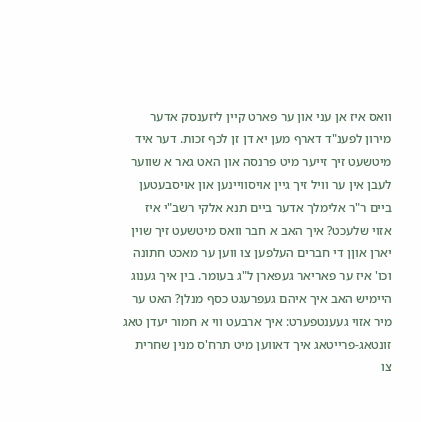וואס איז אן עני און ער פארט קיין ליזענסק אדער מירון לפענ"ד דארף מען יא דן זן לכף זכות. דער איד מיטשעט זיך זייער מיט פרנסה און האט גאר א שווער לעבן אין ער וויל זיך גיין אויסוויינען און אויסבעטען ביים ר"ר אלימלך אדער ביים תנא אלקי רשב"י איז אזוי שלעכט? איך האב א חבר וואס מיטשעט זיך שוין יארן אוןן די חברים העלפען צו ווען ער מאכט חתונה וכו' איז ער פאריאר געפארן ל"ג בעומר. בין איך גענוג היימיש האב איך איהם געפרעגט כסף מנלן? האט ער מיר אזוי געענטפערט: איך ארבעט ווי א חמור יעדן טאג זונטאג-פרייטאג איך דאווען מיט תרח'ס מנין שחרית צו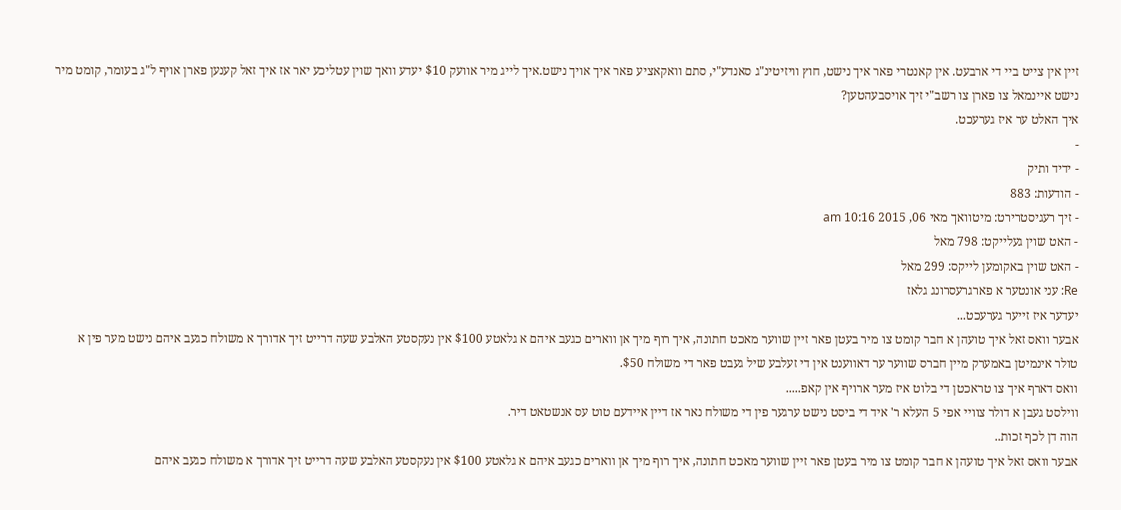זיין אין צייט ביי די ארבעט. אין קאנטרי פאר איך נישט, חוץ וויזיטינ"ג סאנדע"י, סתם וואקאציע פאר איך אויך נישט.איך לייג מיר אוועק $10 יעדע וואך שוין עטליכע יאר אז איך זאל קענען פארן אויף ל"ג בעומר, קומט מיר נישט איינמאל צו פארן צו רשב"י זיך אויסבעהטען?
איך האלט ער איז גערעכט.
-
- ידיד ותיק
- הודעות: 883
- זיך רעגיסטרירט: מיטוואך מאי 06, 2015 10:16 am
- האט שוין געלייקט: 798 מאל
- האט שוין באקומען לייקס: 299 מאל
Re: עני אונטער א פארגרעסרונג גלאז
יעדער איז זייער גערעכט...
אבער וואס זאל איך טועהן א חבר קומט צו מיר בעטן פאר זיין שווער מאכט חתונה, איך רוף מיך אן ווארים כגעב איהם א גלאטע $100 אין נעקסטע האלבע שעה דרייט זיך אדורך א משולח כגעב איהם נישט מער פין א טולר אינמיטן באמערק מיין חברס שווער ער דאווענט אין די זעלבע שיל געבט פאר די משולח $50.
וואס דארף איך צו טראכטן די בלוט איז מער ארויף אין קאפ.....
ווילסט געבן א דולר צוויי אפי 5 העלא ר' איד די ביסט נישט ערגער פין די משולח נאר אז דיין איידעם טוט עס אנשטאט דיר.
הוה דן לכף זכות..
אבער וואס זאל איך טועהן א חבר קומט צו מיר בעטן פאר זיין שווער מאכט חתונה, איך רוף מיך אן ווארים כגעב איהם א גלאטע $100 אין נעקסטע האלבע שעה דרייט זיך אדורך א משולח כגעב איהם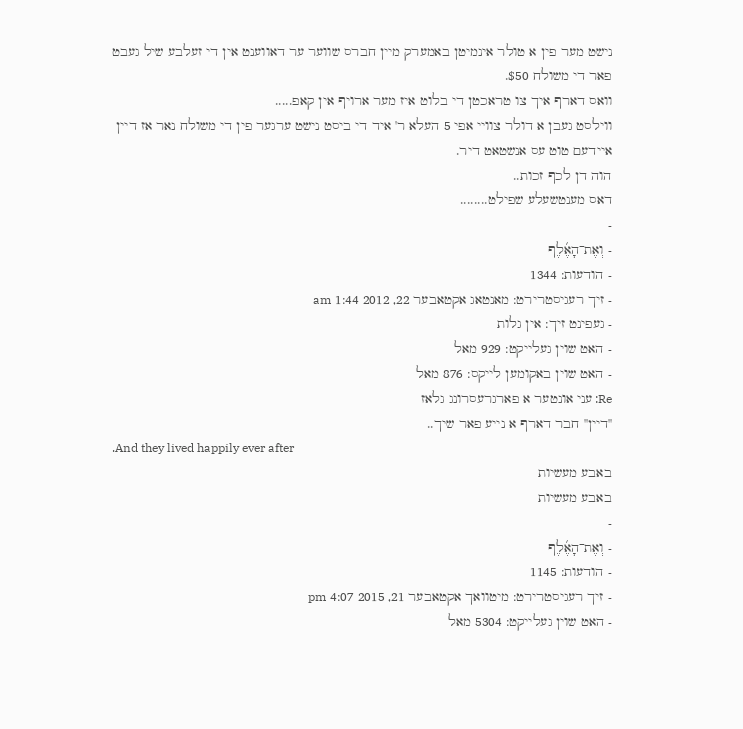נישט מער פין א טולר אינמיטן באמערק מיין חברס שווער ער דאווענט אין די זעלבע שיל געבט פאר די משולח $50.
וואס דארף איך צו טראכטן די בלוט איז מער ארויף אין קאפ.....
ווילסט געבן א דולר צוויי אפי 5 העלא ר' איד די ביסט נישט ערגער פין די משולח נאר אז דיין איידעם טוט עס אנשטאט דיר.
הוה דן לכף זכות..
דאס מענטשעלע שפילט........
-
- וְאֶת־הָאֶ֜לֶף
- הודעות: 1344
- זיך רעגיסטרירט: מאנטאג אקטאבער 22, 2012 1:44 am
- געפינט זיך: אין גלות
- האט שוין געלייקט: 929 מאל
- האט שוין באקומען לייקס: 876 מאל
Re: עני אונטער א פארגרעסרונג גלאז
''דיין'' חבר דארף א נייע פאר שיך..
.And they lived happily ever after
באבע מעשיות
באבע מעשיות
-
- וְאֶת־הָאֶ֜לֶף
- הודעות: 1145
- זיך רעגיסטרירט: מיטוואך אקטאבער 21, 2015 4:07 pm
- האט שוין געלייקט: 5304 מאל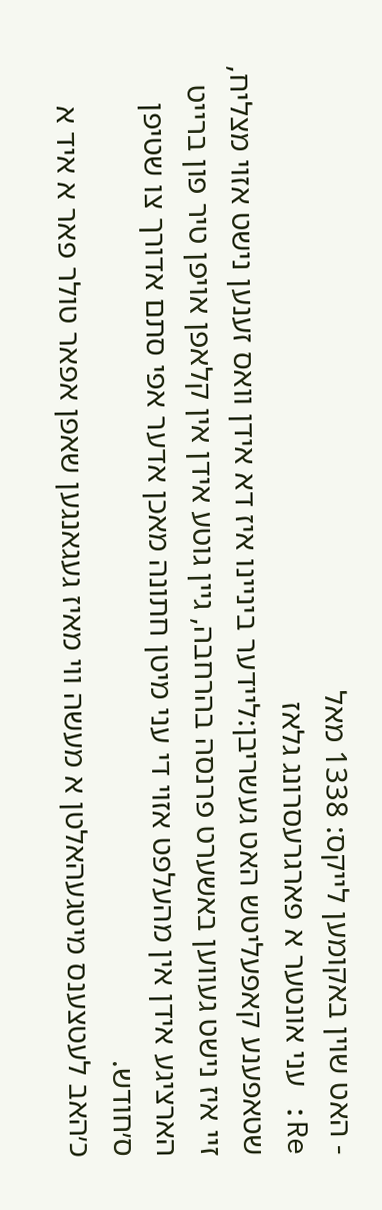- האט שוין באקומען לייקס: 1338 מאל
Re: עני אונטער א פארגרעסרונג גלאז
שטאפענע קאפעליטש האט געשריבן:ליידער ביניינו איז דא אידן וואס זענען נישט אזוי מצליח, זיי איז נישט געווען באשערט פרנסה בהרחבה, גיין גוטע אידן אין קלאפן אויפן טיר פון ברייט הארציגע אידן אין מהעלפט אזוי די עני מיטן חתונה מאכן אדער אפי סתם אדורך צו שטיפן ס׳חודש.
כ׳האב לעטצענס מיטגעהאלטן א מעשה ווי מאיז געגאנגען שאפן אפאר טולר פאר א איד א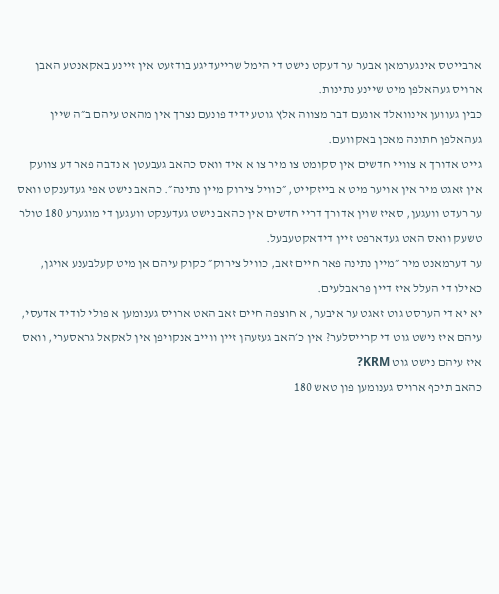ארבייטס אינגערמאן אבער ער דעקט נישט די הימל שרייעדיגע בודזעט אין זיינע באקאנטע האבן ארויס געהאלפן מיט שיינע נתינות.
כבין געווען אינוואלד אונעם דבר מצווה אלץ גוטע ידיד פונעם נצרך אין מהאט עיהם ב״ה שיין געהאלפן חתונה מאכן באקוועם.
גייט אדורך א צוויי חדשים אין סקומט צו מיר צו א איד וואס כהאב געבעטן א נדבה פאר דע צוועק אין זאגט מיר אין אויער מיט א בייזקייט, ״כוויל צירוק מיין נתינה״. כהאב נישט אפי געדענקט וואס ער רעדט וועגען, סאיז שוין אדורך דריי חדשים אין כהאב נישט געדענקט וועגען די מוגערע 180 טולר טשעק וואס האט געדארפט זיין דידאקטעבעל.
ער דערמאנט מיר ״מיין נתינה פאר חיים זאב, כוויל צירוק״ כקוק עיהם אן מיט קעלבענע אויגן, כאילו די העלל איז דיין פראבלעים.
יא יא די הערסט גוט זאגט ער איבער, א חוצפה חיים זאב האט ארויס גענומען א פולי לודיד אדעסי, עיהם איז נישט גוט די קרייסלער? אין כ׳האב געזעהן זיין ווייב אנקויפן אין לאקאל גראסערי, וואס איז עיהם נישט גוט KRM?
כהאב תיכף ארויס גענומען פון טאש 180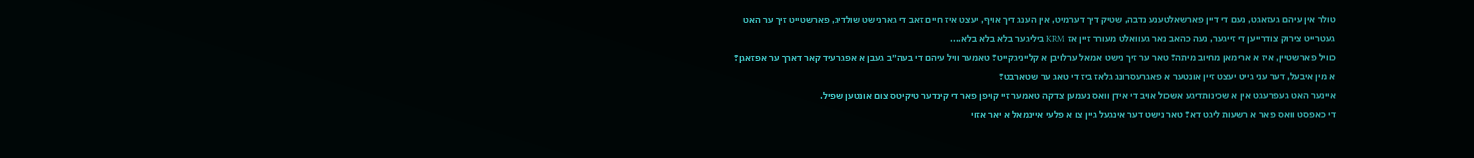טולר אין עיהם געזאגט, נעם די דיין פארשאלטענע נדבה, שטיק דיך דערמיט, אין הענג דיך אויף, יעצט איז חיים זאב די גארנישט שולדיג, פארשטייט זיך ער האט געטרייט צירוק צודרייען די זייגער, נעה כהאב נאר געוואלט מעורר זיין אז KRM ביליגער בלא בלא בלא....
כוויל פארשטיין, איז א ארימאן מחיוב מיתה? טאר ער זיך נישט אמאל ערלויבן א קלייניגקייט? טאמער וויל עיהם די בעה״ב געבן א אפגרעיד קאר דארך ער אפזאגן? א מין איבעל, דער עני גייט יעצט זיין אונטער א פאגרעסרונג גלאז ביז די טאג ער שטארבט?
איינער האט געפרעגט אין א שכינותדיגע אשכול אויב די אידן וואס נעמען צדקה טאמער זיי קויפן פאר די קינדער טיקיטס צום אונטען שפיל.
די כאפסט וואס פאר א רשעות ליגט דא? טאר נישט דער אינגעל גיין צו א פלעי איינמאל א יאר אזוי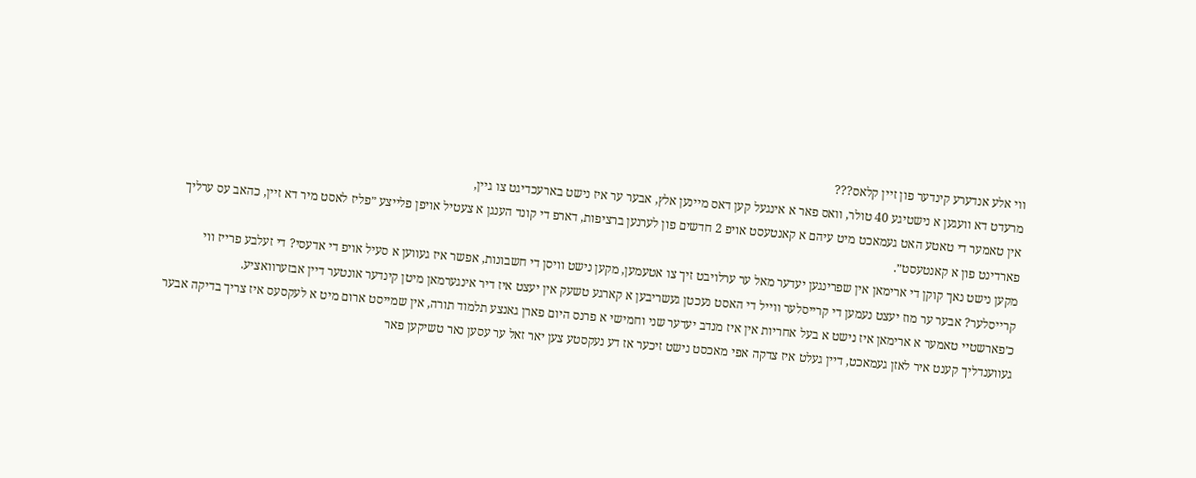ווי אלע אנדערע קינדער פון זיין קלאס???
מרעדט דא וועגען א נישטיגע 40 טולר, וואס פאר א אינגעל קען דאס מיינען אלץ, אבער ער איז נישט בארעכדיגט צו גיין,
אין טאמער די טאטע האט געמאכט מיט עיהם א קאנטעסט אויפ 2 חדשים פון לערנען ברציפות, דארפ די קונד הענגן א צעטיל אויפן פלייצע ״פליז לאסט מיר דא זיין, כהאב עס ערליך פארדינט פון א קאנטעסט״.
מקען נישט נאך קוקן די ארימאן אין שפרינגען יעדער מאל ער ערלויבט זיך צו אטעמען, מקען נישט וויסן די חשבונות, אפשר איז געווען א סעיל אויפ די אדעסי? די זעלבע פרייז ווי קרייסלער? אבער ער מוז יעצט נעמען די קרייסלער ווייל די האסט נעכטן געשריבען א קארגע טשעק אין יעצט איז דיר אינגערמאן מיטן קינדער אונטער דיין אבזערוואציע.
כ׳פארשטיי טאמער א ארימאן איז נישט א בעל אחריות אין איז מנדב יעדער שני וחמישי א פרנס היום פארן גאנצע תלמוד תורה, אין שמייסט ארום מיט א לעקסעס איז צריך בדיקה אבער געווענדליך קענט איר לאזן געמאכט, דיין געלט איז צדקה אפי מאכסט נישט זיכער אז דע נעקסטע צען יאר זאל ער עסען נאר טשיקען פאר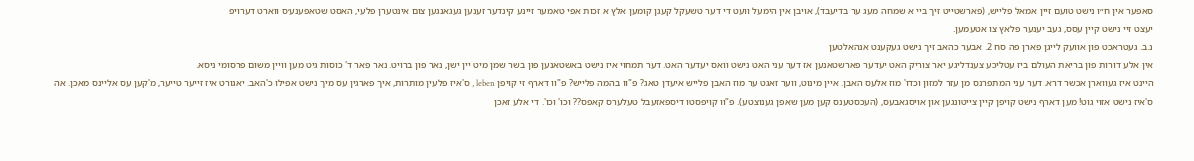סאפער אין ח״ו נישט טועם זיין אמאל פלייש, (פארשטייט זיך ביי א שמחה מעג ער בדיעבד), אויבן אין הימעל וועט די דער טשעקל קעגן קומען אלץ א זכות אפי טאמער זיינע קינדער זענען געגאנגען צום אינטערן פלעי, האסט שטאפענע׳ס ווארט דערויפ
יעצט זיי נישט קיין עסס, געב יענער פלאץ צו אטעמען.
נ.ב. געטראכט פון אוועק לייגן פארן פה סח 2. אבער כהאב זיך נישט געקענט אנהאלטען
אין אלע דורות פון בריאת העולם ביז עטליכע צענדליגע יאר צוריק האט יעדער פארשטאנען אז דער עני האט נישט וואס יעדער האט. דער תמחוי איז נישט באשטאנען פון בשר שמן מיט יין ישן, נאר פון ברויט. נאר פאר ד' כוסות גיט מען וויין משום פרסומי ניסא.
היינט איז געווארן אכשר דרא. דער עני המתפרנס מן עזר למזון וכדו' מוז אלעס האבן. איין מינוט, ווער זאגט ער מוז האבן פלייש איעדן טאג? פ"וו בהמה פלייש? פ"וו דארף זי קויפן leben , ס'איז פלעין מותרות, איך פארגין עס מיך נישט אפילו כ'האב. יאגורט איז זייער טייער, מ'קען עס אליינס מאכן. אה ס'איז נישט אזוי גוט! מען דארף נישט קויפן קיין צייטונגען און אויסגאבעס, (העכסטענס קען מען שאפן גענוצטע). פ"וו קויפסטו דיספאזעבל טעלערס קאפס?? וכו' וכו'. די אלע זאכן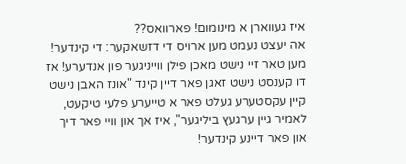איז געווארן א מינומום! פארוואס??
אה יעצט נעמט מען ארויס די דזשאקער: די קינדער! מען טאר זיי נישט מאכן פילן ווייניגער פון אנדערע! אז דו קענסט נישט זאגן פאר דיין קינד "אונז האבן נישט קיין עקסטערע געלט פאר א טייערע פלעי טיקעט, לאמיר גיין ערגעץ ביליגער", איז אך און וויי פאר דיך און פאר דיינע קינדער!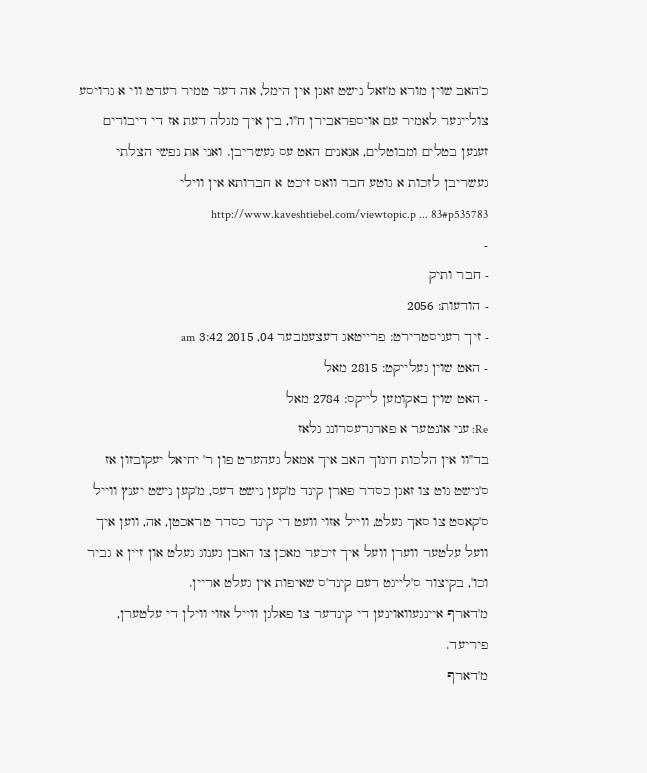כ'האב שוין מורא מ'זאל נישט זאגן אין הימל, אה דער טמיר רעדט ווי א גרויסע צולייגער לאמיר עם אויספראבירן ח"ו, בין איך מגלה דעת אז די דיבורים זענען בטלים ומבוטלים, אנאנים האט עס געשריבן. ואני את נפשי הצלתי
געשריבן לזכות א גוטע חבר וואס זיכט א חברותא אין ווילי http://www.kaveshtiebel.com/viewtopic.p ... 83#p535783
-
- חבר ותיק
- הודעות: 2056
- זיך רעגיסטרירט: פרייטאג דעצעמבער 04, 2015 3:42 am
- האט שוין געלייקט: 2815 מאל
- האט שוין באקומען לייקס: 2784 מאל
Re: עני אונטער א פארגרעסרונג גלאז
בד"וו אין הלכות חינוך האב איך אמאל געהערט פון ר' יחיאל יעקובזון אז ס'נישט גוט צו זאגן כסדר פארן קינד מ'קען נישט דעס, מ'קען נישט יענץ ווייל ס'קאסט צו סאך געלט, ווייל אזוי וועט די קינד כסדר טראכטן, אה, ווען איך וועל עלטער ווערן וועל איך זיכער מאכן צו האבן גענוג געלט און זיין א גביר וכו', בקיצור ס'לייגט דעם קינד'ס שאיפות אין געלט אריין.
מ'דארף איינגעוואוינען די קינדער צו פאלגן ווייל אזוי ווילן די עלטערן, פיריעד.
מ'דארף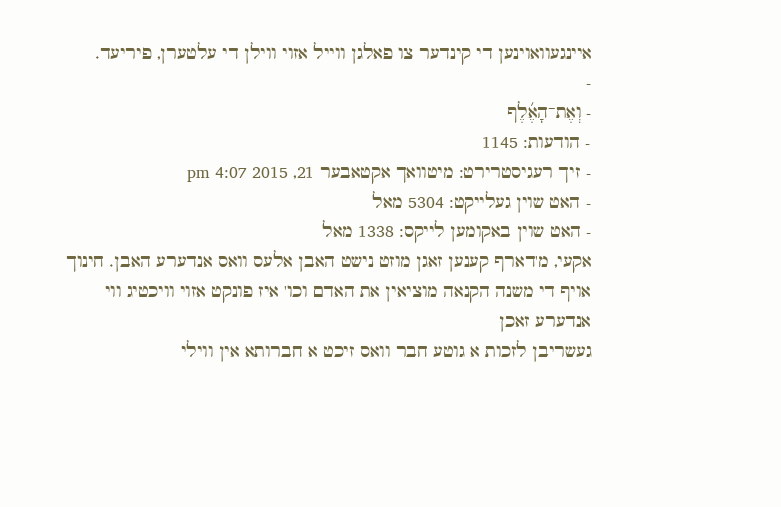איינגעוואוינען די קינדער צו פאלגן ווייל אזוי ווילן די עלטערן, פיריעד.
-
- וְאֶת־הָאֶ֜לֶף
- הודעות: 1145
- זיך רעגיסטרירט: מיטוואך אקטאבער 21, 2015 4:07 pm
- האט שוין געלייקט: 5304 מאל
- האט שוין באקומען לייקס: 1338 מאל
אקעי, מ'דארף קענען זאגן מוזט נישט האבן אלעס וואס אנדערע האבן. חינוך אויף די משנה הקנאה מוציאין את האדם וכו' איז פונקט אזוי וויכטיג ווי אנדערע זאכן
געשריבן לזכות א גוטע חבר וואס זיכט א חברותא אין ווילי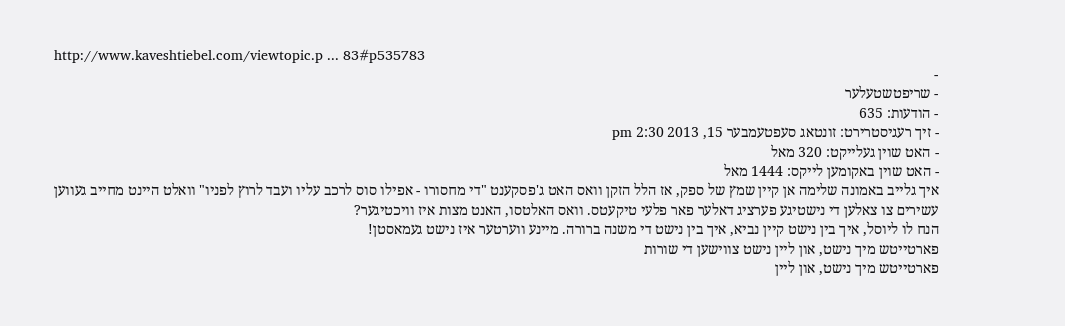http://www.kaveshtiebel.com/viewtopic.p ... 83#p535783
-
- שריפטשטעלער
- הודעות: 635
- זיך רעגיסטרירט: זונטאג סעפטעמבער 15, 2013 2:30 pm
- האט שוין געלייקט: 320 מאל
- האט שוין באקומען לייקס: 1444 מאל
איך גלייב באמונה שלימה אן קיין שמץ של ספק, אז הלל הזקן וואס האט ג'פסקענט "די מחסורו - אפילו סוס לרכב עליו ועבד לרוץ לפניו" וואלט היינט מחייב געווען עשירים צו צאלען די נישטיגע פערציג דאלער פאר פלעי טיקעטס. וואס האלטסו, האנט מצות איז וויכטיגער?
הנח לו ליוסל, איך בין נישט קיין נביא, איך בין נישט די משנה ברורה. מיינע ווערטער איז נישט געמאסטן!
פארטייטש מיך נישט, און ליין נישט צווישען די שורות
פארטייטש מיך נישט, און ליין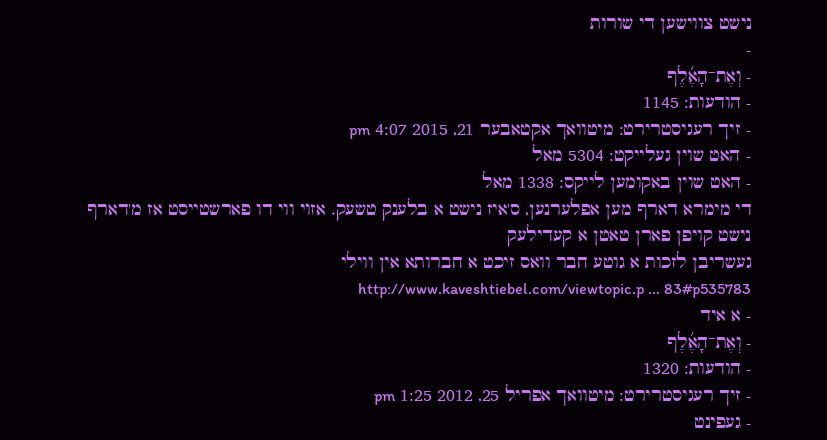נישט צווישען די שורות
-
- וְאֶת־הָאֶ֜לֶף
- הודעות: 1145
- זיך רעגיסטרירט: מיטוואך אקטאבער 21, 2015 4:07 pm
- האט שוין געלייקט: 5304 מאל
- האט שוין באקומען לייקס: 1338 מאל
די מימרא דארף מען אפלערנען, ס'איז נישט א בלענק טשעק. אזוי ווי דו פארשטייסט אז מ'דארף נישט קויפן פארן טאטן א קעדילעק
געשריבן לזכות א גוטע חבר וואס זיכט א חברותא אין ווילי http://www.kaveshtiebel.com/viewtopic.p ... 83#p535783
- א איד
- וְאֶת־הָאֶ֜לֶף
- הודעות: 1320
- זיך רעגיסטרירט: מיטוואך אפריל 25, 2012 1:25 pm
- געפינט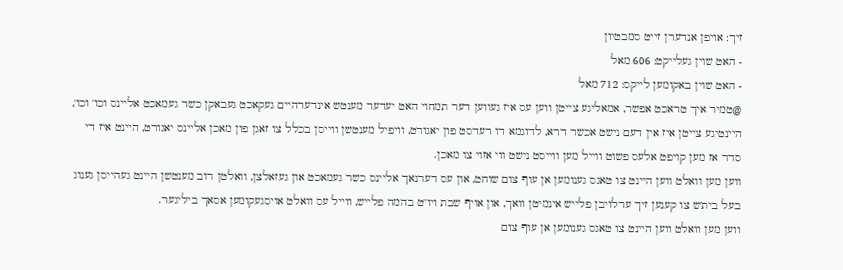זיך: אויפן אנדערן זייט סמבטיון
- האט שוין געלייקט: 606 מאל
- האט שוין באקומען לייקס: 712 מאל
@טמיר איך טראכט אפשר, אמאליגע צייטן ווען עס איז געווען דער תמחוי האט יעדער מענטש אינדערהיים געקאכט געבאקן כשר געמאכט אליינס וכו' וכו', היינטיגע צייטן איז אין דעם נישט אכשר דרא, לדוגמא דו רעדסט פון יאגורט, וויפיל מענטשן ווייסן בכלל צו זאגן פון מאכן אליינס יאגורט, היינט איז די סדר אז מען קויפט אלעס פשוט ווייל מען ווייסט נישט ווי אזוי צו מאכן.
ווען מען וואלט ווען היינט צו טאגס גענומען אן עוף צום שוחט, און עס דערנאך אליינס כשר געמאכט און געזאלצן, וואלטן רוב מענטשן היינט געהייסן גענוג בעל בית'ש צו קענען זיך ערלויבן פלייש אינמיטן וואך, און אויף שבת ויו"ט בהמה פלייש, ווייל עס וואלט אויסגעקומען אסאך ביליגער.
ווען מען וואלט ווען היינט צו טאגס גענומען אן עוף צום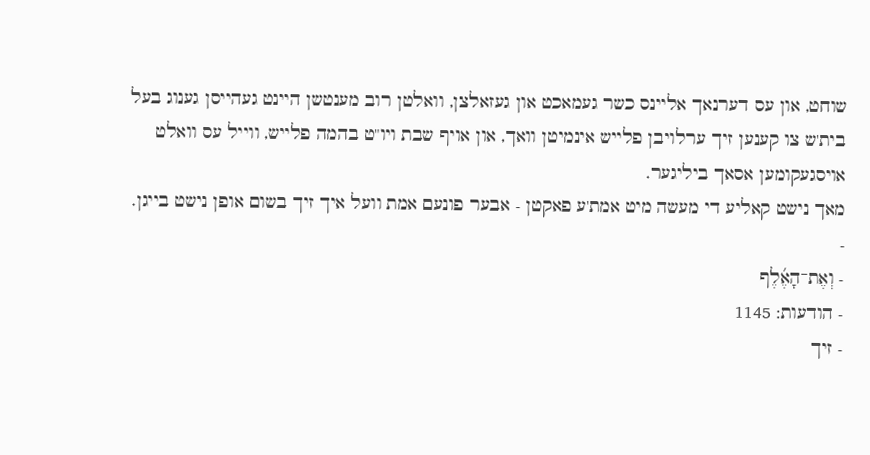שוחט, און עס דערנאך אליינס כשר געמאכט און געזאלצן, וואלטן רוב מענטשן היינט געהייסן גענוג בעל בית'ש צו קענען זיך ערלויבן פלייש אינמיטן וואך, און אויף שבת ויו"ט בהמה פלייש, ווייל עס וואלט אויסגעקומען אסאך ביליגער.
מאך נישט קאליע די מעשה מיט אמת'ע פאקטן - אבער פונעם אמת וועל איך זיך בשום אופן נישט בייגן.
-
- וְאֶת־הָאֶ֜לֶף
- הודעות: 1145
- זיך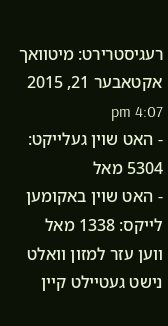רעגיסטרירט: מיטוואך אקטאבער 21, 2015 4:07 pm
- האט שוין געלייקט: 5304 מאל
- האט שוין באקומען לייקס: 1338 מאל
ווען עזר למזון וואלט נישט געטיילט קיין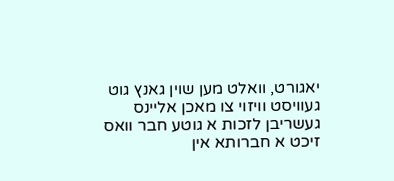יאגורט, וואלט מען שוין גאנץ גוט געוויסט וויזוי צו מאכן אליינס
געשריבן לזכות א גוטע חבר וואס זיכט א חברותא אין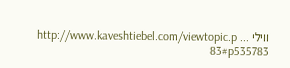ווילי http://www.kaveshtiebel.com/viewtopic.p ... 83#p535783